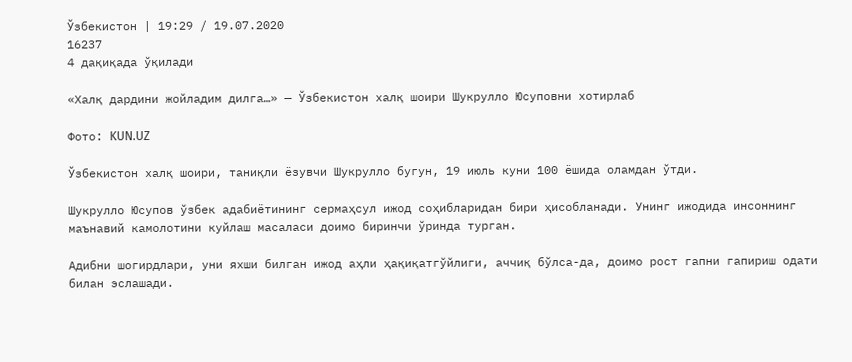Ўзбекистон | 19:29 / 19.07.2020
16237
4 дақиқада ўқилади

«Халқ дардини жойладим дилга…» — Ўзбекистон халқ шоири Шукрулло Юсуповни хотирлаб

Фото: KUN.UZ

Ўзбекистон халқ шоири, таниқли ёзувчи Шукрулло бугун, 19 июль куни 100 ёшида оламдан ўтди.

Шукрулло Юсупов ўзбек адабиётининг сермаҳсул ижод соҳибларидан бири ҳисобланади. Унинг ижодида инсоннинг маънавий камолотини куйлаш масаласи доимо биринчи ўринда турган.

Адибни шогирдлари, уни яхши билган ижод аҳли ҳақиқатгўйлиги, аччиқ бўлса-да, доимо рост гапни гапириш одати билан эслашади.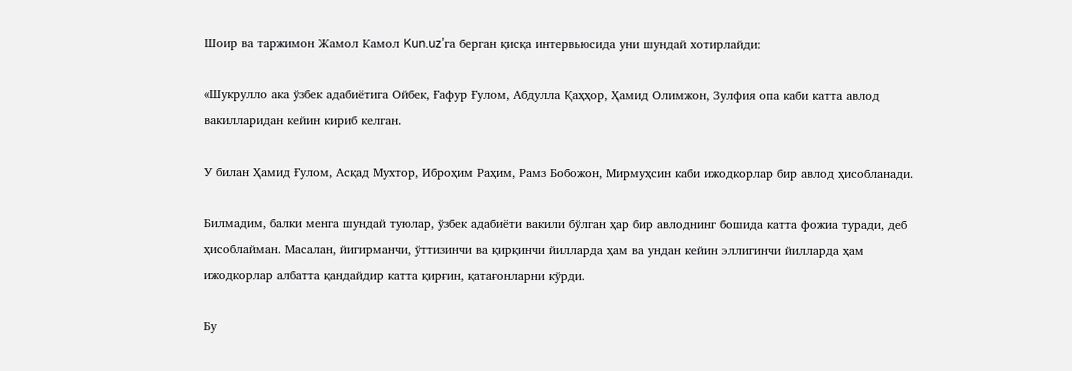Шоир ва таржимон Жамол Камол Kun.uz’га берган қисқа интервьюсида уни шундай хотирлайди:

«Шукрулло ака ўзбек адабиётига Ойбек, Ғафур Ғулом, Абдулла Қаҳҳор, Ҳамид Олимжон, Зулфия опа каби катта авлод вакилларидан кейин кириб келган.

У билан Ҳамид Ғулом, Асқад Мухтор, Иброҳим Раҳим, Рамз Бобожон, Мирмуҳсин каби ижодкорлар бир авлод ҳисобланади.

Билмадим, балки менга шундай туюлар, ўзбек адабиёти вакили бўлган ҳар бир авлоднинг бошида катта фожиа туради, деб ҳисоблайман. Масалан, йигирманчи, ўттизинчи ва қирқинчи йилларда ҳам ва ундан кейин эллигинчи йилларда ҳам ижодкорлар албатта қандайдир катта қирғин, қатағонларни кўрди.

Бу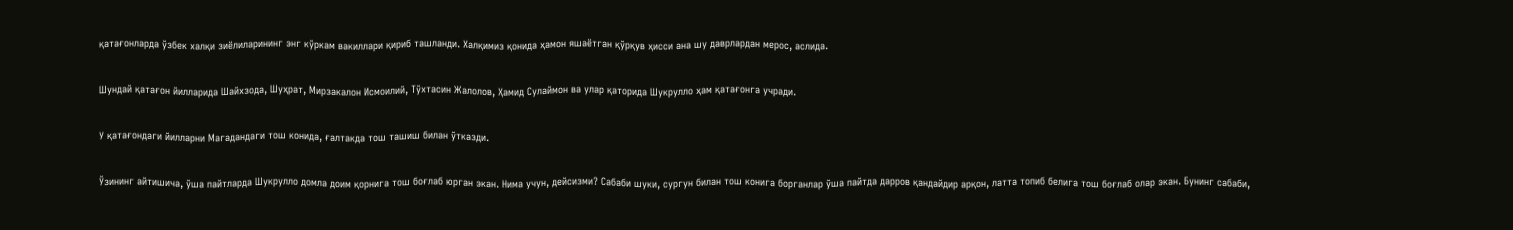қатағонларда ўзбек халқи зиёлиларининг энг кўркам вакиллари қириб ташланди. Халқимиз қонида ҳамон яшаётган қўрқув ҳисси ана шу даврлардан мерос, аслида.

Шундай қатағон йилларида Шайхзода, Шуҳрат, Мирзакалон Исмоилий, Тўхтасин Жалолов, Ҳамид Сулаймон ва улар қаторида Шукрулло ҳам қатағонга учради.

У қатағондаги йилларни Магадандаги тош конида, ғалтакда тош ташиш билан ўтказди.

Ўзининг айтишича, ўша пайтларда Шукрулло домла доим қорнига тош боғлаб юрган экан. Нима учун, дейсизми? Сабаби шуки, сургун билан тош конига борганлар ўша пайтда дарров қандайдир арқон, латта топиб белига тош боғлаб олар экан. Бунинг сабаби,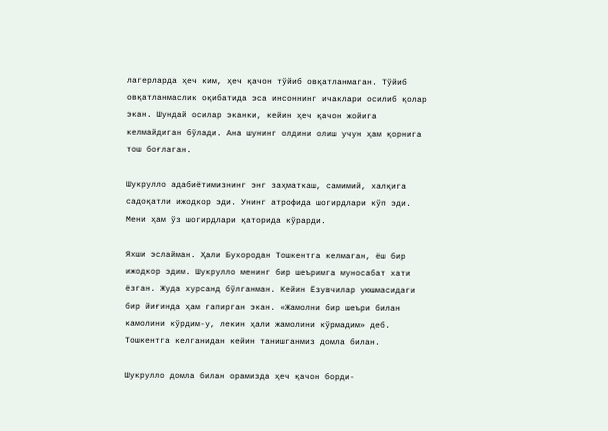лагерларда ҳеч ким, ҳеч қачон тўйиб овқатланмаган. Тўйиб овқатланмаслик оқибатида эса инсоннинг ичаклари осилиб қолар экан. Шундай осилар эканки, кейин ҳеч қачон жойига келмайдиган бўлади. Ана шунинг олдини олиш учун ҳам қорнига тош боғлаган.

Шукрулло адабиётимизнинг энг заҳматкаш, самимий, халқига садоқатли ижодкор эди. Унинг атрофида шогирдлари кўп эди. Мени ҳам ўз шогирдлари қаторида кўрарди.

Яхши эслайман. Ҳали Бухородан Тошкентга келмаган, ёш бир ижодкор эдим. Шукрулло менинг бир шеъримга муносабат хати ёзган. Жуда хурсанд бўлганман. Кейин Ёзувчилар уюшмасидаги бир йиғинда ҳам гапирган экан. «Жамолни бир шеъри билан камолини кўрдим-у, лекин ҳали жамолини кўрмадим» деб. Тошкентга келганидан кейин танишганмиз домла билан.

Шукрулло домла билан орамизда ҳеч қачон борди-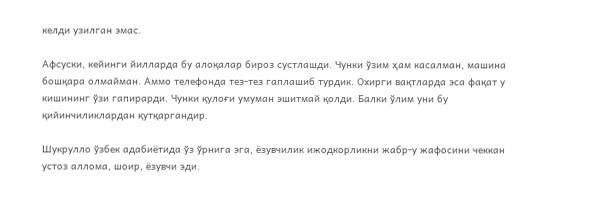келди узилган эмас.

Афсуски, кейинги йилларда бу алоқалар бироз сустлашди. Чунки ўзим ҳам касалман, машина бошқара олмайман. Аммо телефонда тез-тез гаплашиб турдик. Охирги вақтларда эса фақат у кишининг ўзи гапирарди. Чунки қулоғи умуман эшитмай қолди. Балки ўлим уни бу қийинчиликлардан қутқаргандир.

Шукрулло ўзбек адабиётида ўз ўрнига эга, ёзувчилик ижодкорликни жабр-у жафосини чеккан устоз аллома, шоир, ёзувчи эди.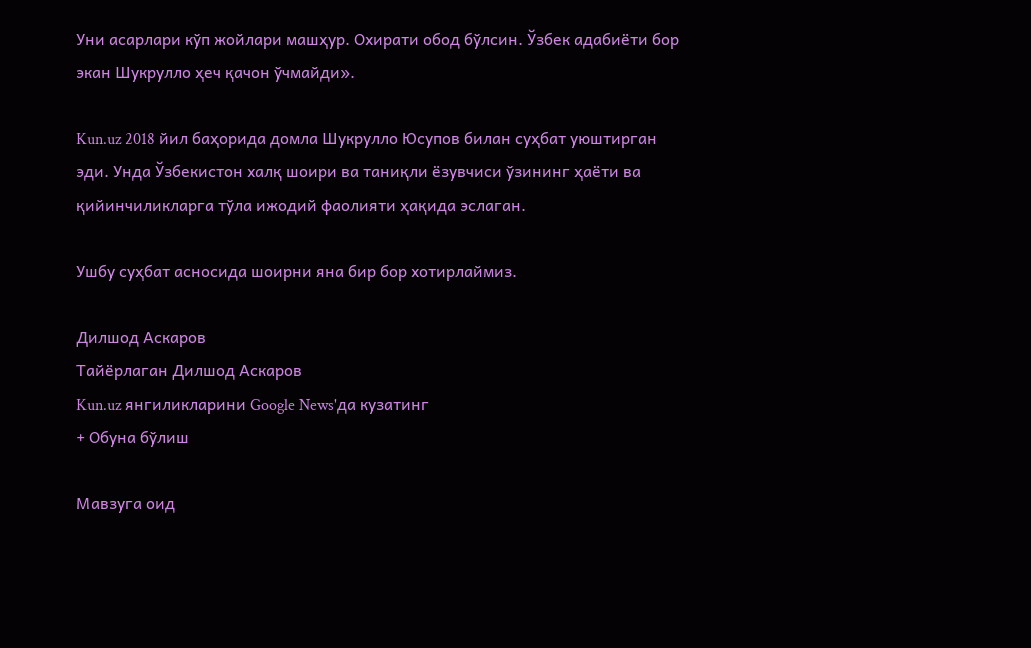Уни асарлари кўп жойлари машҳур. Охирати обод бўлсин. Ўзбек адабиёти бор экан Шукрулло ҳеч қачон ўчмайди».

Kun.uz 2018 йил баҳорида домла Шукрулло Юсупов билан суҳбат уюштирган эди. Унда Ўзбекистон халқ шоири ва таниқли ёзувчиси ўзининг ҳаёти ва қийинчиликларга тўла ижодий фаолияти ҳақида эслаган.

Ушбу суҳбат асносида шоирни яна бир бор хотирлаймиз.

Дилшод Аскаров
Тайёрлаган Дилшод Аскаров
Kun.uz янгиликларини Google News'да кузатинг
+ Обуна бўлиш

Мавзуга оид